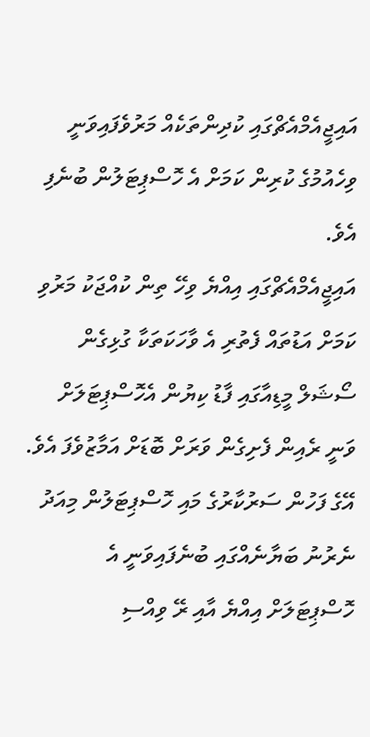އައިޖީއެމްއެޗްގައި ކުދިންތަކެއް މަރުވެފައިވަނީ ވިހެއުމުގެ ކުރިން ކަމަށް އެ ހޮސްޕިޓަލުން ބުނެފި އެވެ.
އައިޖީއެމްއެޗްގައި އިއްޔެ ވިހޭ ތިން ކުއްޖަކު މަރުވި ކަމަށް އަޑުތައް ފެތުރި އެ ވާހަކަތަކާ ގުޅިގެން ސޯޝަލް މީޑިއާގައި ފާޑު ކިޔުން އެހޮސްޕިޓަލަށް ވަނީ ރެއިން ފެށިގެން ވަރަށް ބޮޑަށް އަމާޒުވެފަ އެވެ.
އޭގެ ފަހުން ސަރުކާރުގެ މައި ހޮސްޕިޓަލުން މިއަދު ނެރުނު ބަޔާނެއްގައި ބުނެފައިވަނީ އެ ހޮސްޕިޓަލަށް އިއްޔެ އާއި ރޭ ވިއްސި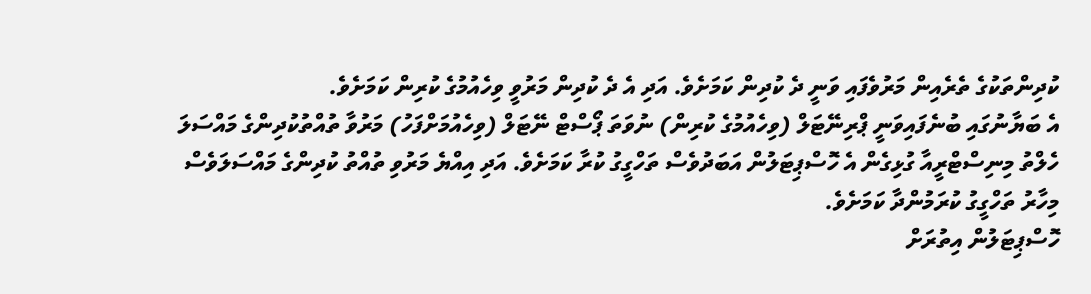ކުދިންތަކުގެ ތެރެއިން މަރުވެފައި ވަނީ ދެ ކުދިން ކަމަށެވެ. އަދި އެ ދެ ކުދިން މަރުވީ ވިހެއުމުގެ ކުރިން ކަމަށެވެ.
އެ ބަޔާނުގައި ބުނެފައިވަނީ ޕްރިނޭޓަލް (ވިހެއުމުގެ ކުރިން) ނުވަތަ ޕޯސްޓް ނޭޓަލް (ވިހެއުމަށްފަހު) މަރުވާ ތުއްތުކުދިންގެ މައްސަލަ ހެލްތު މިނިސްޓްރީއާ ގުޅިގެން އެ ހޮސްޕިޓަލުން އަބަދުވެސް ތަހްގީގު ކުރާ ކަމަށެވެ. އަދި އިއްޔެ މަރުވި ތުއްތު ކުދިންގެ މައްސަލަވެސް މިހާރު ތަހްގީގު ކުރަމުންދާ ކަމަށެވެ.
ހޮސްޕިޓަލުން އިތުރަށް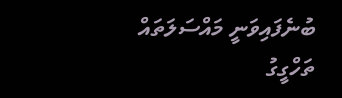ބުނެފައިވަނީ މައްސަލަތައް ތަހްގީގު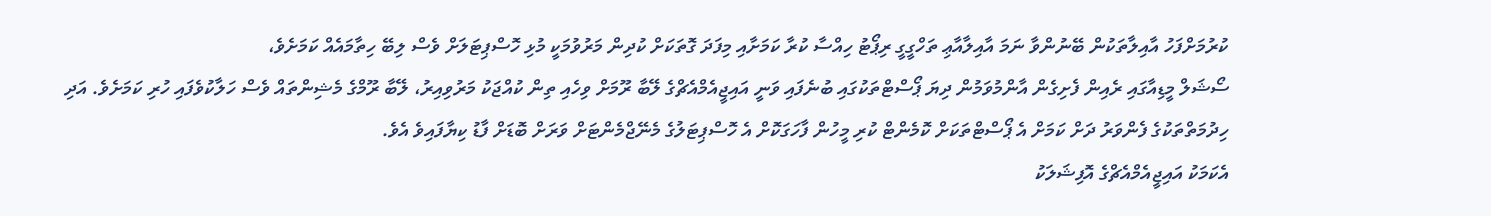ކުރުމަށްފަހު އާއިލާތަކުން ބޭނުންވާ ނަމަ އާއިލާއާޢި ތަހްގީގީ ރިޕޯޓު ހިއްސާ ކުރާ ކަމަށާއި މިފަދަ ގޮތަކަށް ކުދިން މަރުވުމަކީ މުޅި ހޮސްޕިޓަލަށް ވެސް ލިބޭ ހިތާމައެއް ކަމަށެވެ،
ސޯޝަލް މީޑިއާގައި ރެއިން ފެށިގެން އާންމުވަމުން ދިޔަ ޕޯސްޓްތަކުގައި ބުނެފައި ވަނީ އައިޖީއެމްއެޗްގެ ލޭބާ ރޫމަށް ވިހެއި ތިން ކުއްޖަކު މަރުވިއިރު، ލޭބާ ރޫމްގެ މެޝިންތައް ވެސް ހަލާކުވެފައި ހުރި ކަމަށެވެ. އަދި ހިދުމަތްތަކުގެ ފެންވަރު ދަށް ކަމަށް އެ ޕޯސްޓްތަކަށް ކޮމެންޓް ކުރި މީހުން ފާހަގަކޮށް އެ ހޮސްޕިޓަލުގެ މެނޭޖްމެންޓަށް ވަރަށް ބޮޑަށް ފާޑު ކިޔާފައިވެ އެވެ.
އެކަމަކު އައިޖީއެމްއެޗްގެ އޮފިޝަލަކު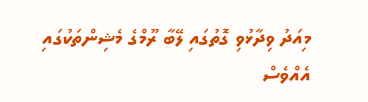މިއަދު ވިދާޅުވި ގޮތުގައި ލޭބާ ރޫމްގެ މެޝިންތަކުގައި އެއްވެސް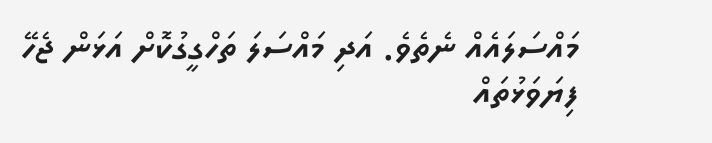މައްސަލައެއް ނެތެވެ. އަދި މައްސަލަ ތަހްގީގުކޮށް އަޅަން ޖެހޭ ފިޔަވަޅުތައް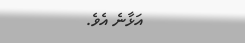އަޅާނެ އެވެ.